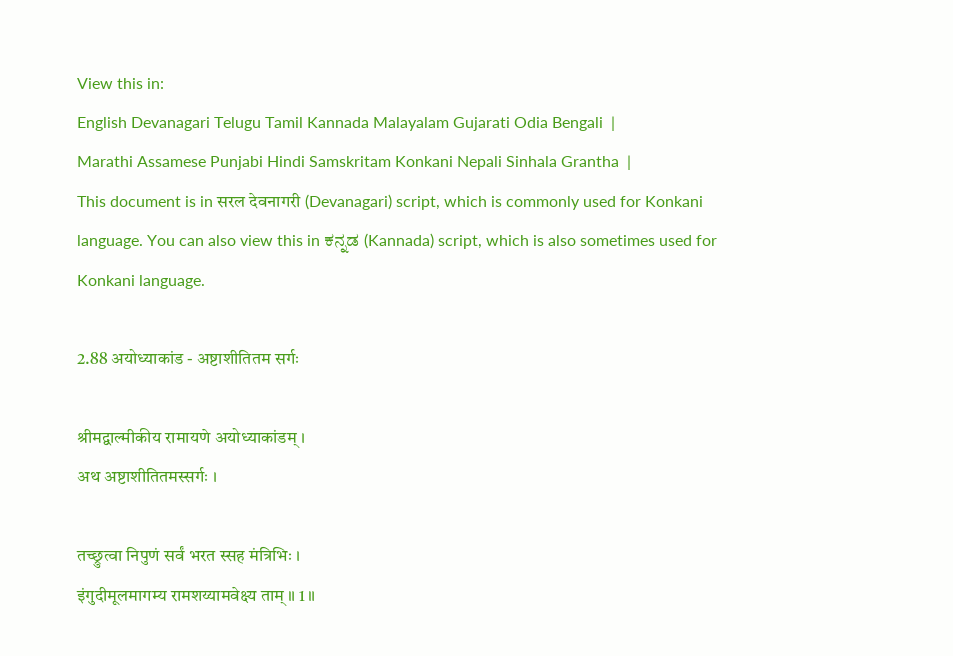View this in:
English Devanagari Telugu Tamil Kannada Malayalam Gujarati Odia Bengali  |
Marathi Assamese Punjabi Hindi Samskritam Konkani Nepali Sinhala Grantha  |
This document is in सरल देवनागरी (Devanagari) script, which is commonly used for Konkani language. You can also view this in ಕನ್ನಡ (Kannada) script, which is also sometimes used for Konkani language.

2.88 अयोध्याकांड - अष्टाशीतितम सर्गः

श्रीमद्वाल्मीकीय रामायणे अयोध्याकांडम् ।
अथ अष्टाशीतितमस्सर्गः ।

तच्छ्रुत्वा निपुणं सर्वं भरत स्सह मंत्रिभिः ।
इंगुदीमूलमागम्य रामशय्यामवेक्ष्य ताम् ॥ 1 ॥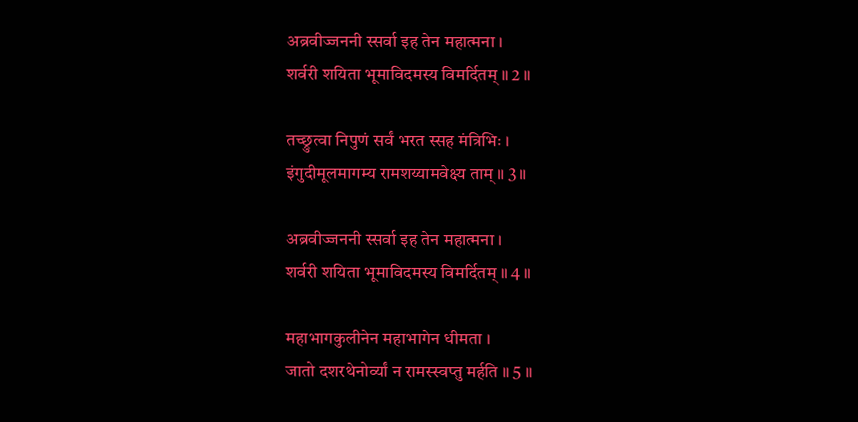अब्रवीज्जननी स्सर्वा इह तेन महात्मना ।
शर्वरी शयिता भूमाविदमस्य विमर्दितम् ॥ 2 ॥

तच्छ्रुत्वा निपुणं सर्वं भरत स्सह मंत्रिभिः ।
इंगुदीमूलमागम्य रामशय्यामवेक्ष्य ताम् ॥ 3 ॥

अब्रवीज्जननी स्सर्वा इह तेन महात्मना ।
शर्वरी शयिता भूमाविदमस्य विमर्दितम् ॥ 4 ॥

महाभागकुलीनेन महाभागेन धीमता ।
जातो दशरथेनोर्व्यां न रामस्स्वप्तु मर्हति ॥ 5 ॥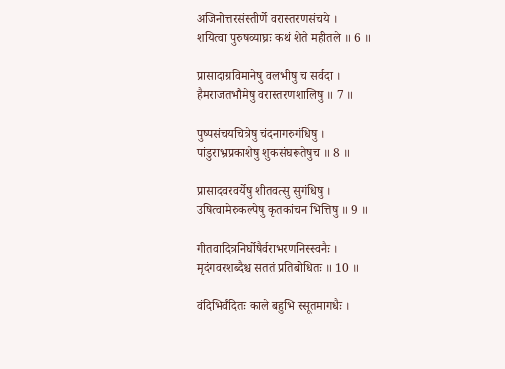अजिनोत्तरसंस्तीर्णे वरास्तरणसंचये ।
शयित्वा पुरुषव्याघ्रः कथं शेते महीतले ॥ 6 ॥

प्रासादाग्रविमानेषु वलभीषु च सर्वदा ।
हैमराजतभौमेषु वरास्तरणशालिषु ॥ 7 ॥

पुष्पसंचयचित्रेषु चंदनागरुगंधिषु ।
पांडुराभ्रप्रकाशेषु शुकसंघरूतेषुच ॥ 8 ॥

प्रासादवरवर्येषु शीतवत्सु सुगंधिषु ।
उषित्वामेरुकल्पेषु कृतकांचन भित्तिषु ॥ 9 ॥

गीतवादित्रनिर्घोषैर्वराभरणनिस्स्वनैः ।
मृदंगवरशब्दैश्च सततं प्रतिबोधितः ॥ 10 ॥

वंदिभिर्वंदितः काले बहुभि स्सूतमागधैः ।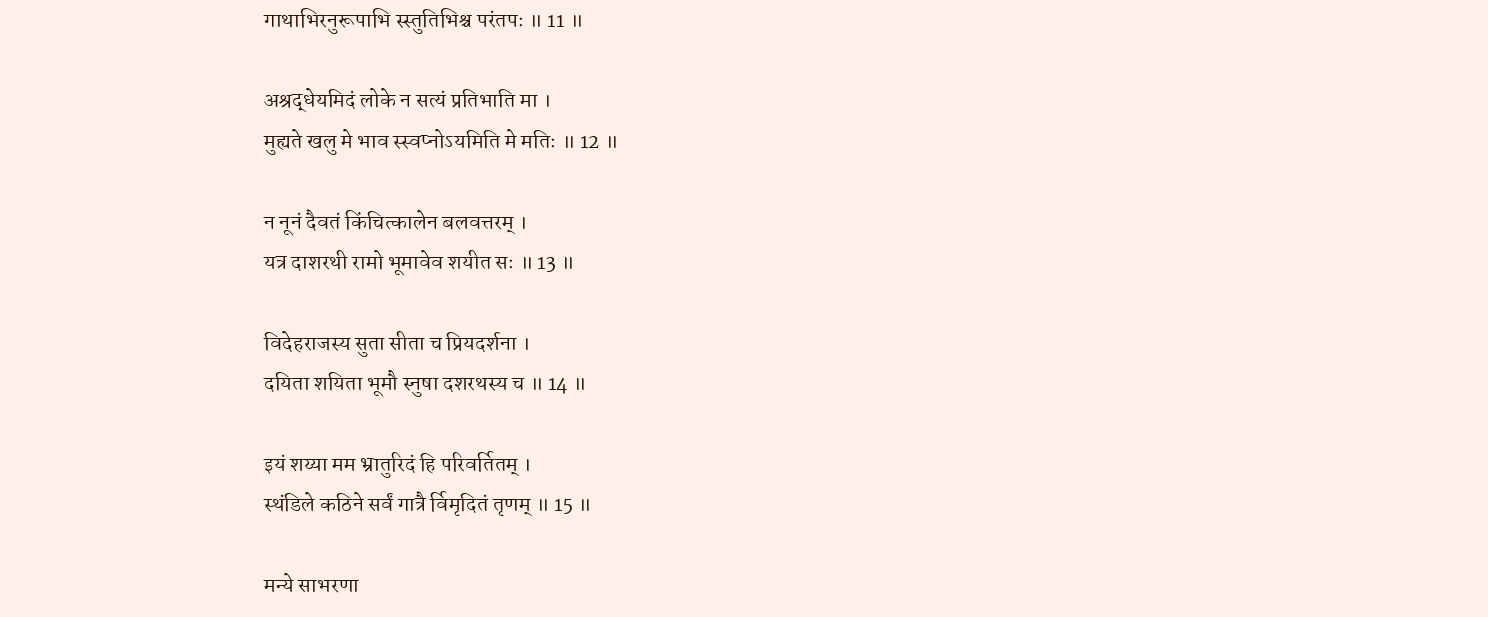गाथाभिरनुरूपाभि स्स्तुतिभिश्च परंतपः ॥ 11 ॥

अश्रद्धेयमिदं लोके न सत्यं प्रतिभाति मा ।
मुह्यते खलु मे भाव स्स्वप्नोऽयमिति मे मतिः ॥ 12 ॥

न नूनं दैवतं किंचित्कालेन बलवत्तरम् ।
यत्र दाशरथी रामो भूमावेव शयीत सः ॥ 13 ॥

विदेहराजस्य सुता सीता च प्रियदर्शना ।
दयिता शयिता भूमौ स्नुषा दशरथस्य च ॥ 14 ॥

इयं शय्या मम भ्रातुरिदं हि परिवर्तितम् ।
स्थंडिले कठिने सर्वं गात्रै र्विमृदितं तृणम् ॥ 15 ॥

मन्ये साभरणा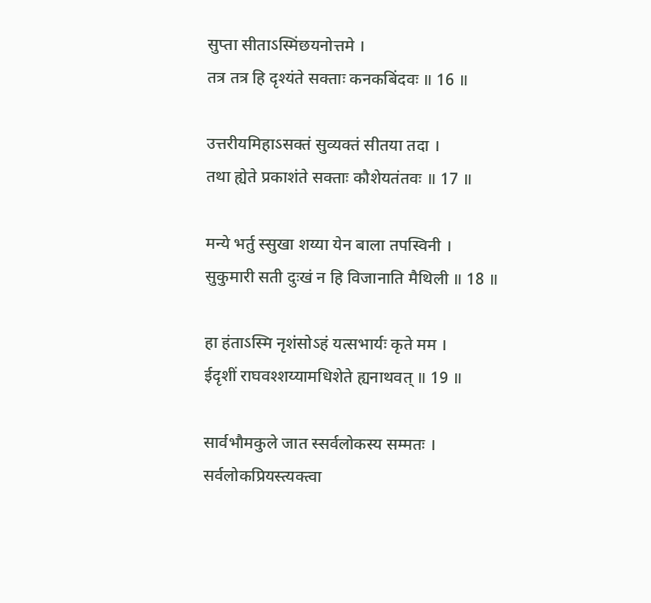सुप्ता सीताऽस्मिंछयनोत्तमे ।
तत्र तत्र हि दृश्यंते सक्ताः कनकबिंदवः ॥ 16 ॥

उत्तरीयमिहाऽसक्तं सुव्यक्तं सीतया तदा ।
तथा ह्येते प्रकाशंते सक्ताः कौशेयतंतवः ॥ 17 ॥

मन्ये भर्तु स्सुखा शय्या येन बाला तपस्विनी ।
सुकुमारी सती दुःखं न हि विजानाति मैथिली ॥ 18 ॥

हा हंताऽस्मि नृशंसोऽहं यत्सभार्यः कृते मम ।
ईदृशीं राघवश्शय्यामधिशेते ह्यनाथवत् ॥ 19 ॥

सार्वभौमकुले जात स्सर्वलोकस्य सम्मतः ।
सर्वलोकप्रियस्त्यक्त्वा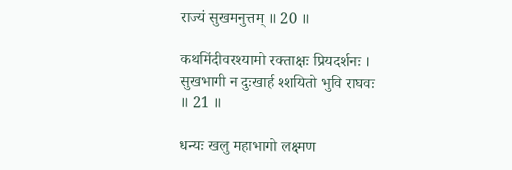राज्यं सुखमनुत्तम् ॥ 20 ॥

कथमिंदीवरश्यामो रक्ताक्षः प्रियदर्शनः ।
सुखभागी न दुःखार्ह श्शयितो भुवि राघवः ॥ 21 ॥

धन्यः खलु महाभागो लक्ष्मण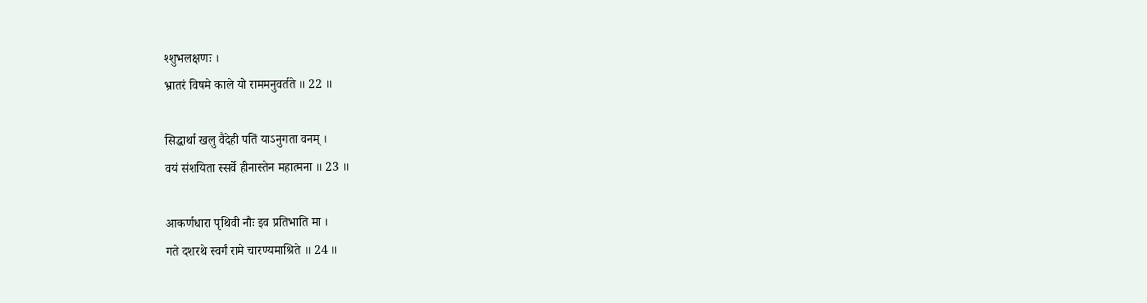श्शुभलक्षणः ।
भ्रातरं विषमे काले यो राममनुवर्तते ॥ 22 ॥

सिद्धार्था खलु वैदेही पतिं याऽनुगता वनम् ।
वयं संशयिता स्सर्वे हीनास्तेन महात्मना ॥ 23 ॥

आकर्णधारा पृथिवी नौः इव प्रतिभाति मा ।
गते दशरथे स्वर्गं रामे चारण्यमाश्रिते ॥ 24 ॥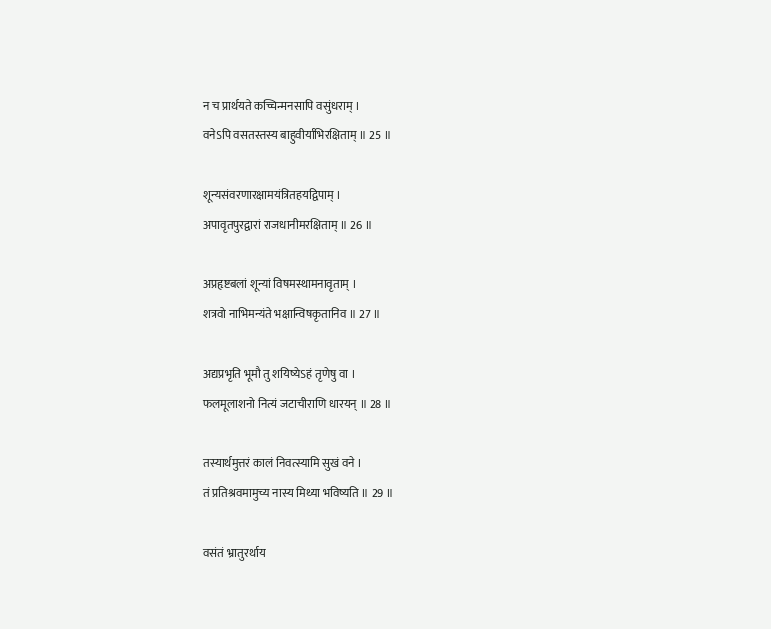न च प्रार्थयते कच्चिन्मनसापि वसुंधराम् ।
वनेऽपि वसतस्तस्य बाहुवीर्याभिरक्षिताम् ॥ 25 ॥

शून्यसंवरणारक्षामयंत्रितहयद्विपाम् ।
अपावृतपुरद्वारां राजधानीमरक्षिताम् ॥ 26 ॥

अप्रहृष्टबलां शून्यां विषमस्थामनावृताम् ।
शत्रवो नाभिमन्यंते भक्षान्विषकृतानिव ॥ 27 ॥

अद्यप्रभृति भूमौ तु शयिष्येऽहं तृणेषु वा ।
फलमूलाशनो नित्यं जटाचीराणि धारयन् ॥ 28 ॥

तस्यार्थमुत्तरं कालं निवत्स्यामि सुखं वने ।
तं प्रतिश्रवमामुच्य नास्य मिथ्या भविष्यति ॥ 29 ॥

वसंतं भ्रातुरर्थाय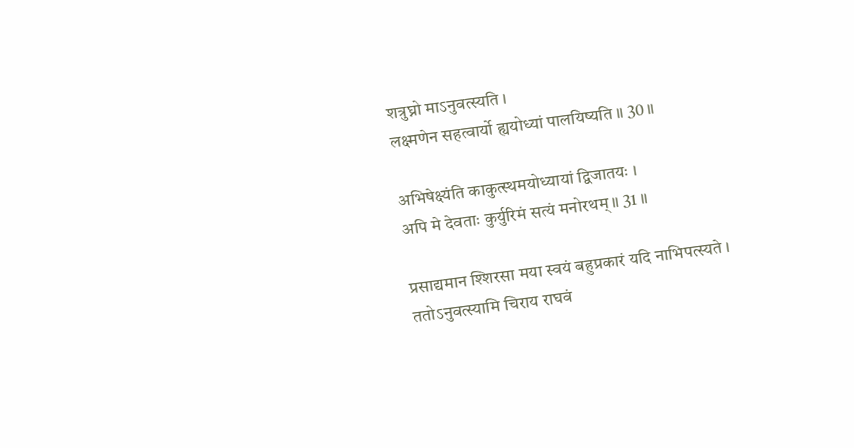शत्रुघ्नो माऽनुवत्स्यति ।
लक्ष्मणेन सहत्वार्यो ह्ययोध्यां पालयिष्यति ॥ 30 ॥

अभिषेक्ष्यंति काकुत्स्थमयोध्यायां द्विजातयः ।
अपि मे देवताः कुर्युरिमं सत्यं मनोरथम् ॥ 31 ॥

प्रसाद्यमान श्शिरसा मया स्वयं बहुप्रकारं यदि नाभिपत्स्यते ।
ततोऽनुवत्स्यामि चिराय राघवं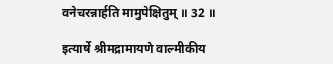वनेचरन्नार्हति मामुपेक्षितुम् ॥ 32 ॥

इत्यार्षे श्रीमद्रामायणे वाल्मीकीय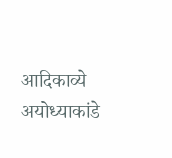आदिकाव्ये अयोध्याकांडे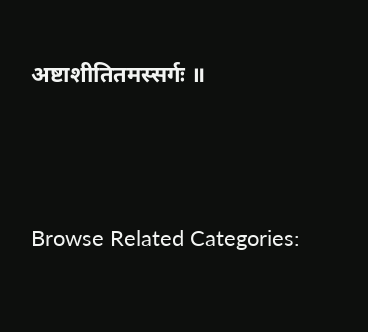अष्टाशीतितमस्सर्गः ॥




Browse Related Categories: